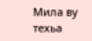Мила ву техьа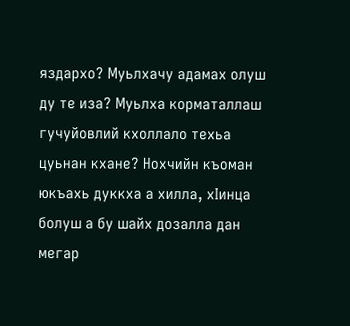яздархо? Муьлхачу адамах олуш ду те иза? Муьлха корматаллаш гучуйовлий кхоллало техьа цуьнан кхане? Нохчийн къоман юкъахь дуккха а хилла, хIинца болуш а бу шайх дозалла дан мегар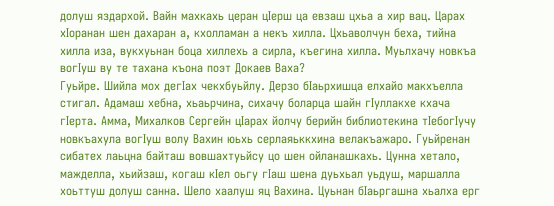долуш яздархой. Вайн махкахь церан цIерш ца евзаш цхьа а хир вац. Царах хIоранан шен дахаран а, кхолламан а некъ хилла. Цхьаволчун беха, тийна хилла иза, вукхуьнан боца хиллехь а сирла, къегина хилла. Муьлхачу новкъа вогIуш ву те тахана къона поэт Докаев Ваха?
Гуьйре. Шийла мох дегIах чекхбуьйлу. Дерзо бIаьрхишца елхайо макхъелла стигал. Адамаш хебна, хьаьрчина, сихачу боларца шайн гIуллакхе кхача гIерта. Амма, Михалков Сергейн цIарах йолчу берийн библиотекина тIебогIучу новкъахула вогIуш волу Вахин юьхь серлаяьккхина велакъажаро. Гуьйренан сибатех лаьцна байташ вовшахтуьйсу цо шен ойланашкахь. Цунна хетало, мажделла, хьийзаш, когаш кIел оьгу гIаш шена дуьхьал уьдуш, маршалла хоьттуш долуш санна. Шело хаалуш яц Вахина. Цуьнан бIаьргашна хьалха ерг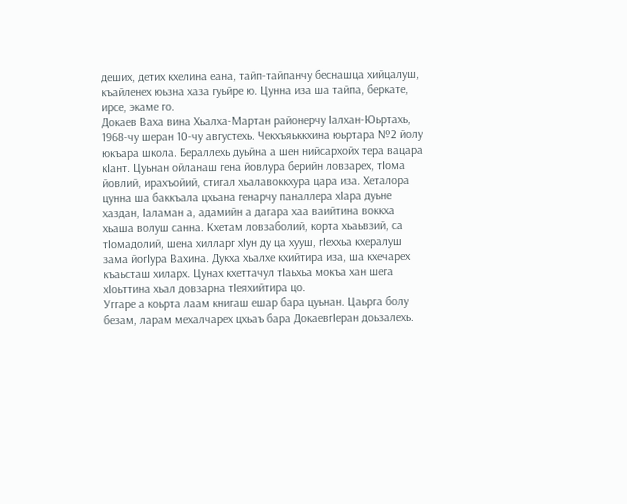деших, детих кхелина еана, тайп-тайпанчу беснашца хийцалуш, къайленех юьзна хаза гуьйре ю. Цунна иза ша тайпа, беркате, ирсе, экаме го.
Докаев Ваха вина Хьалха-Мартан районерчу Iалхан-Юьртахь, 1968-чу шеран 10-чу августехь. Чекхъяьккхина юьртара №2 йолу юкъара школа. Бераллехь дуьйна а шен нийсархойх тера вацара кIант. Цуьнан ойланаш гена йовлура берийн ловзарех, тIома йовлий, ирахъойий, стигал хьалавоккхура цара иза. Хеталора цунна ша баккъала цхьана генарчу паналлера хIара дуьне хаздан, Iаламан а, адамийн а дагара хаа ваийтина воккха хьаша волуш санна. Кхетам ловзаболий, корта хьаьвзий, са тIомадолий, шена хилларг хIун ду ца хууш, гIеххьа кхералуш зама йогIура Вахина. Дукха хьалхе кхийтира иза, ша кхечарех къаьсташ хиларх. Цунах кхеттачул тIаьхьа мокъа хан шега хIоьттина хьал довзарна тIеяхийтира цо.
Уггаре а коьрта лаам книгаш ешар бара цуьнан. Цаьрга болу безам, ларам мехалчарех цхьаъ бара ДокаевгIеран доьзалехь.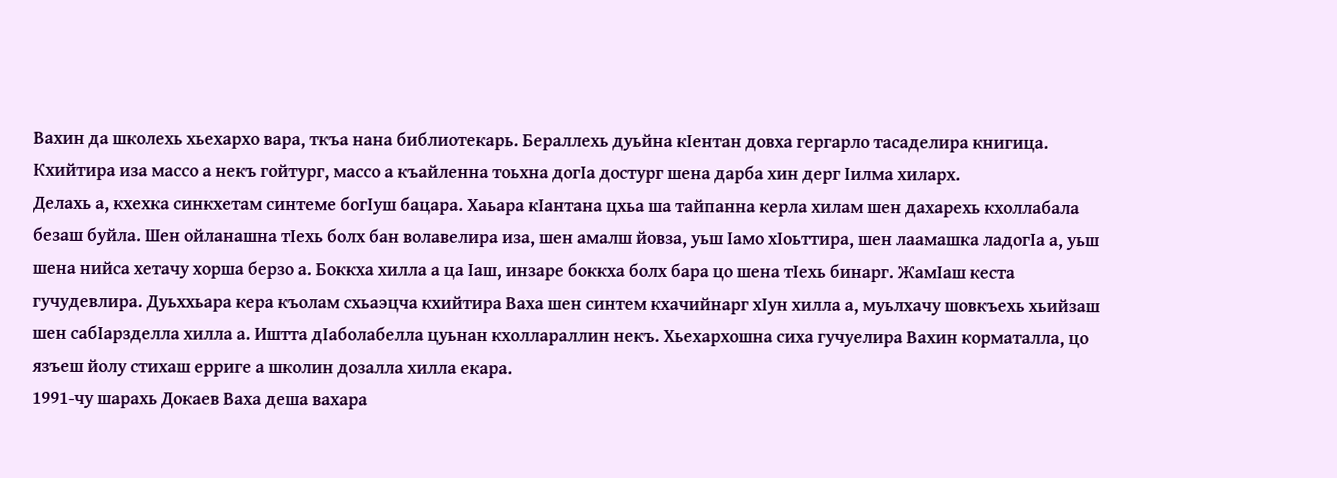Вахин да школехь хьехархо вара, ткъа нана библиотекарь. Бераллехь дуьйна кIентан довха гергарло тасаделира книгица. Кхийтира иза массо а некъ гойтург, массо а къайленна тоьхна догIа достург шена дарба хин дерг Iилма хиларх.
Делахь а, кхехка синкхетам синтеме богIуш бацара. Хаьара кIантана цхьа ша тайпанна керла хилам шен дахарехь кхоллабала безаш буйла. Шен ойланашна тIехь болх бан волавелира иза, шен амалш йовза, уьш Iамо хIоьттира, шен лаамашка ладогIа а, уьш шена нийса хетачу хорша берзо а. Боккха хилла а ца Iаш, инзаре боккха болх бара цо шена тIехь бинарг. ЖамIаш кеста гучудевлира. Дуьххьара кера къолам схьаэцча кхийтира Ваха шен синтем кхачийнарг хIун хилла а, муьлхачу шовкъехь хьийзаш шен сабIарзделла хилла а. Иштта дIаболабелла цуьнан кхоллараллин некъ. Хьехархошна сиха гучуелира Вахин корматалла, цо язъеш йолу стихаш ерриге а школин дозалла хилла екара.
1991-чу шарахь Докаев Ваха деша вахара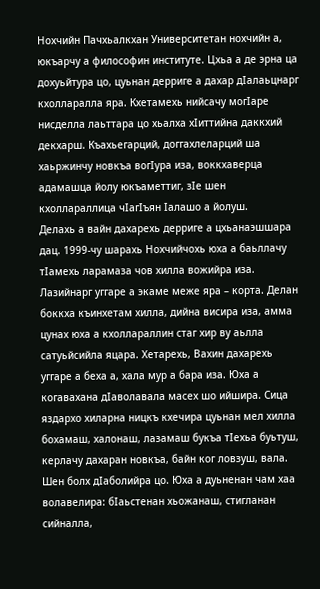Нохчийн Пачхьалкхан Университетан нохчийн а, юкъарчу а философин институте. Цхьа а де эрна ца дохуьйтура цо, цуьнан дерриге а дахар дIалаьцнарг кхолларалла яра. Кхетамехь нийсачу могIаре нисделла лаьттара цо хьалха хIиттийна даккхий декхарш. Къахьегарций, доггахлеларций ша хаьржинчу новкъа вогIура иза, воккхаверца адамашца йолу юкъаметтиг, зIе шен кхоллараллица чIагIъян Iалашо а йолуш.
Делахь а вайн дахарехь дерриге а цхьанаэшшара дац. 1999-чу шарахь Нохчийчохь юха а баьллачу тIамехь ларамаза чов хилла вожийра иза. Лазийнарг уггаре а экаме меже яра – корта. Делан боккха къинхетам хилла, дийна висира иза, амма цунах юха а кхоллараллин стаг хир ву аьлла сатуьйсийла яцара. Хетарехь, Вахин дахарехь уггаре а беха а, хала мур а бара иза. Юха а когавахана дIаволавала масех шо ийшира. Сица яздархо хиларна ницкъ кхечира цуьнан мел хилла бохамаш, халонаш, лазамаш букъа тIехьа буьтуш, керлачу дахаран новкъа, байн ког ловзуш, вала. Шен болх дIаболийра цо. Юха а дуьненан чам хаа волавелира: бIаьстенан хьожанаш, стигланан сийналла,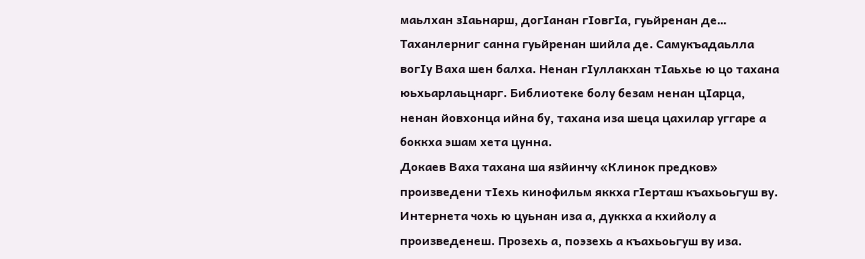маьлхан зIаьнарш, догIанан гIовгIа, гуьйренан де… Таханлерниг санна гуьйренан шийла де. Самукъадаьлла вогIу Ваха шен балха. Ненан гIуллакхан тIаьхье ю цо тахана юьхьарлаьцнарг. Библиотеке болу безам ненан цIарца, ненан йовхонца ийна бу, тахана иза шеца цахилар уггаре а боккха эшам хета цунна.
Докаев Ваха тахана ша язйинчу «Клинок предков» произведени тIехь кинофильм яккха гIерташ къахьоьгуш ву. Интернета чохь ю цуьнан иза а, дуккха а кхийолу а произведенеш. Прозехь а, поэзехь а къахьоьгуш ву иза.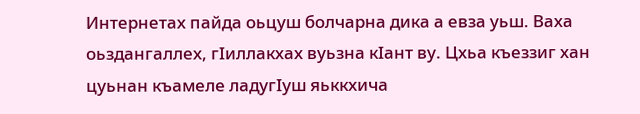Интернетах пайда оьцуш болчарна дика а евза уьш. Ваха оьздангаллех, гIиллакхах вуьзна кIант ву. Цхьа къеззиг хан цуьнан къамеле ладугIуш яьккхича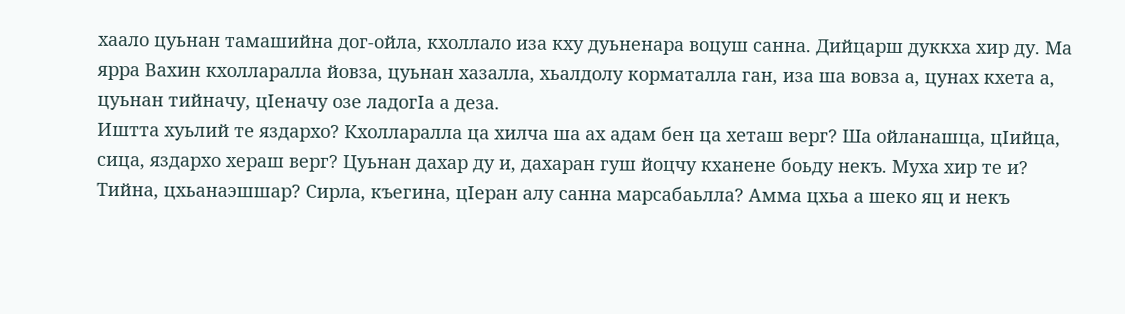хаало цуьнан тамашийна дог-ойла, кхоллало иза кху дуьненара воцуш санна. Дийцарш дуккха хир ду. Ма ярра Вахин кхолларалла йовза, цуьнан хазалла, хьалдолу корматалла ган, иза ша вовза а, цунах кхета а, цуьнан тийначу, цIеначу озе ладогIа а деза.
Иштта хуьлий те яздархо? Кхолларалла ца хилча ша ах адам бен ца хеташ верг? Ша ойланашца, цIийца, сица, яздархо хераш верг? Цуьнан дахар ду и, дахаран гуш йоцчу кханене боьду некъ. Муха хир те и? Тийна, цхьанаэшшар? Сирла, къегина, цIеран алу санна марсабаьлла? Амма цхьа а шеко яц и некъ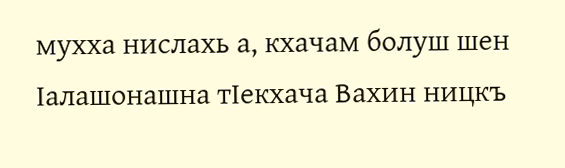мухха нислахь а, кхачам болуш шен Iалашонашна тIекхача Вахин ницкъ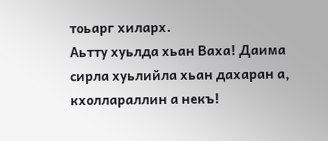тоьарг хиларх.
Аьтту хуьлда хьан Ваха! Даима сирла хуьлийла хьан дахаран а, кхоллараллин а некъ!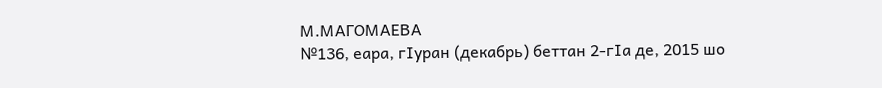М.МАГОМАЕВА
№136, еара, гIуран (декабрь) беттан 2-гIа де, 2015 шо